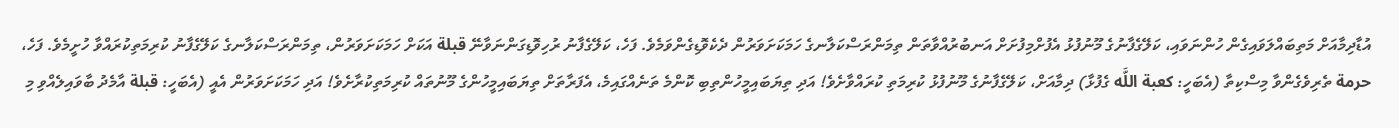އުޑާދިމާއަށް މަތިބައްލަވައިގެން ހުންނަވައި، ކަލޭގެފާނުގެ މޫނުފުޅު އެފުށްމިފުށަށް އަނބުރުއްވާތަން ތިމަންރަސްކަލާނގެ ހަމަކަށަވަރުން ދެކެވޮޑިގެންވަމެވެ. ފަހެ، ކަލޭގެފާނު ރުހިވޮޑިގަންނަވާނޭ قبلة އަކަށް ހަމަކަށަވަރުން، ތިމަންރަސްކަލާނގެ ކަލޭގެފާނު ކުރިމަތިކުރައްވާ ހުށީމެވެ. ފަހެ، حرمة ތެރިވެގެންވާ މިސްކިތާ (އެބަހީ: كعبة اللَّه ގެފުޅާ) ދިމާއަށް، ކަލޭގެފާނުގެ މޫނުފުޅު ކުރިމަތި ކުރައްވާށެވެ! އަދި ތިޔަބައިމީހުންތިބި ކޮންމެ ތަނެއްގައިމެ، އެފަރާތަށް ތިޔަބައިމީހުންގެ މޫނުތައް ކުރިމަތިކުރާށެވެ! އަދި ހަމަކަށަވަރުން އެއީ (އެބަހީ: قبلة އާމެދު ބާވައިލެއްވި މި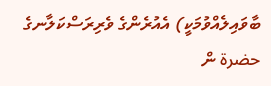ބާވައިލެއްވުމަކީ) އެއުރެންގެ ވެރިރަސްކަލާނގެ حضرة ން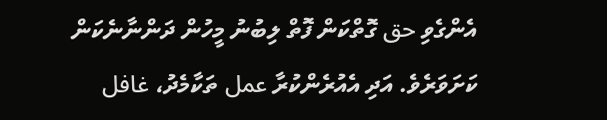އެންގެވި حق ގޮތްކަން ފޮތް ލިބުނު މީހުން ދަންނާނެކަން ކަށަވަރެވެ. އަދި އެއުރެންކުރާ عمل ތަކާމެދު، غافل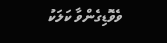ވެވޮޑިގެންވާ ކަލަކު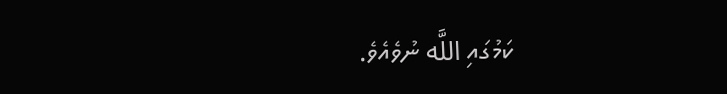ކަމުގައި اللَّه ނުވެއެވެ.